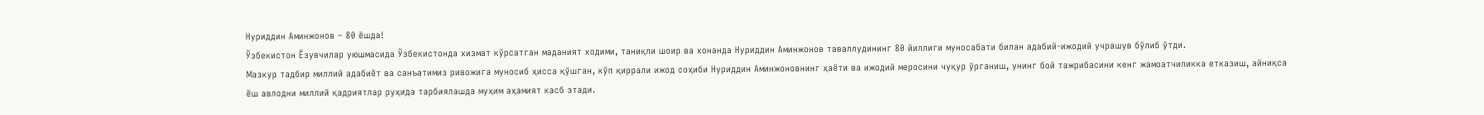Нуриддин Аминжонов – 80 ёшда!
Ўзбекистон Ёзувчилар уюшмасида Ўзбекистонда хизмат кўрсатган маданият ходими, таниқли шоир ва хонанда Нуриддин Аминжонов таваллудининг 80 йиллиги муносабати билан адабий-ижодий учрашув бўлиб ўтди.
Мазкур тадбир миллий адабиёт ва санъатимиз ривожига муносиб ҳисса қўшган, кўп қиррали ижод соҳиби Нуриддин Аминжоновнинг ҳаёти ва ижодий меросини чуқур ўрганиш, унинг бой тажрибасини кенг жамоатчиликка етказиш, айниқса ёш авлодни миллий қадриятлар руҳида тарбиялашда муҳим аҳамият касб этади.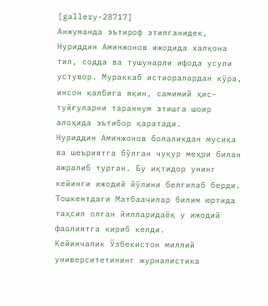[gallery-28717]
Анжуманда эътироф этилганидек, Нуриддин Аминжонов ижодида халқона тил, содда ва тушунарли ифода усули устувор. Мураккаб истиоралардан кўра, инсон қалбига яқин, самимий ҳис-туйғуларни тараннум этишга шоир алоҳида эътибор қаратади.
Нуриддин Аминжонов болаликдан мусиқа ва шеъриятга бўлган чуқур меҳри билан ажралиб турган. Бу иқтидор унинг кейинги ижодий йўлини белгилаб берди. Тошкентдаги Матбаачилар билим юртида таҳсил олган йилларидаёқ у ижодий фаолиятга кириб келди.
Кейинчалик Ўзбекистон миллий университетининг журналистика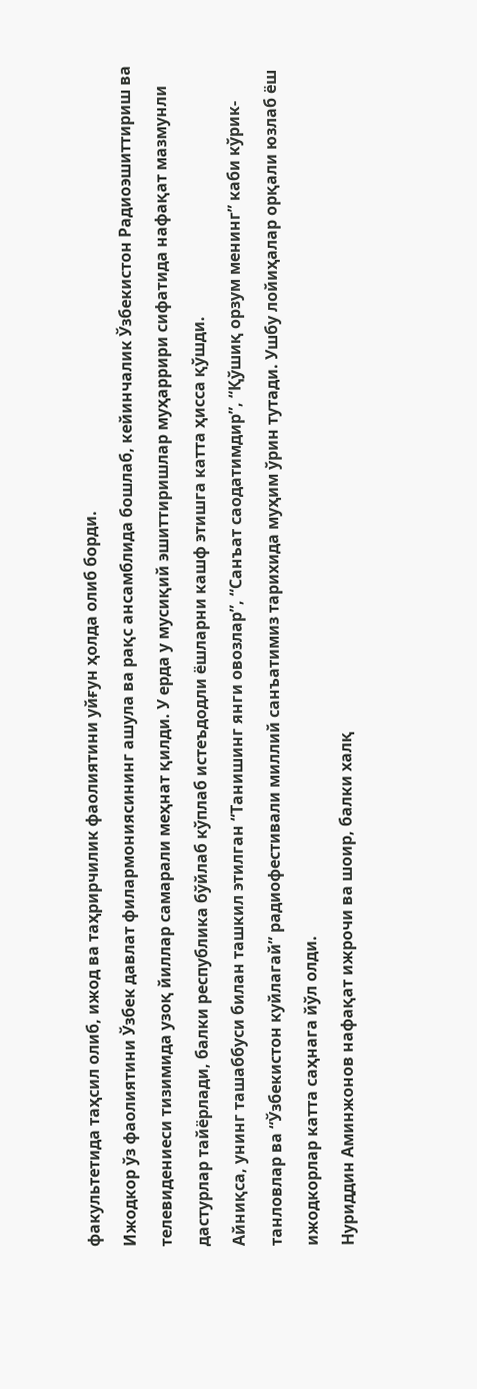факультетида таҳсил олиб, ижод ва таҳрирчилик фаолиятини уйғун ҳолда олиб борди.
Ижодкор ўз фаолиятини Ўзбек давлат филармониясининг ашула ва рақс ансамблида бошлаб, кейинчалик Ўзбекистон Радиоэшиттириш ва телевидениеси тизимида узоқ йиллар самарали меҳнат қилди. У ерда у мусиқий эшиттиришлар муҳаррири сифатида нафақат мазмунли дастурлар тайёрлади, балки республика бўйлаб кўплаб истеъдодли ёшларни кашф этишга катта ҳисса қўшди.
Айниқса, унинг ташаббуси билан ташкил этилган “Танишинг янги овозлар”, “Санъат саодатимдир”, “Қўшиқ орзум менинг” каби кўрик-танловлар ва “Ўзбекистон куйлагай” радиофестивали миллий санъатимиз тарихида муҳим ўрин тутади. Ушбу лойиҳалар орқали юзлаб ёш ижодкорлар катта саҳнага йўл олди.
Нуриддин Аминжонов нафақат ижрочи ва шоир, балки халқ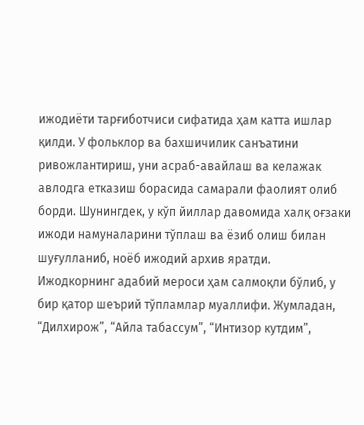ижодиёти тарғиботчиси сифатида ҳам катта ишлар қилди. У фольклор ва бахшичилик санъатини ривожлантириш, уни асраб-авайлаш ва келажак авлодга етказиш борасида самарали фаолият олиб борди. Шунингдек, у кўп йиллар давомида халқ оғзаки ижоди намуналарини тўплаш ва ёзиб олиш билан шуғулланиб, ноёб ижодий архив яратди.
Ижодкорнинг адабий мероси ҳам салмоқли бўлиб, у бир қатор шеърий тўпламлар муаллифи. Жумладан, “Дилхирож”, “Айла табассум”, “Интизор кутдим”,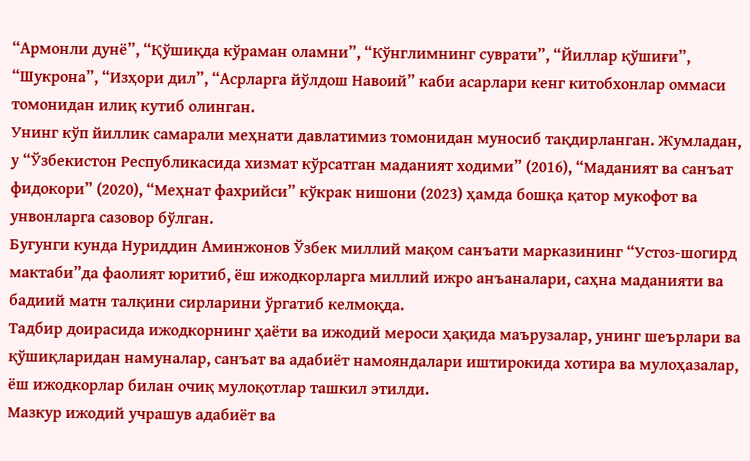“Армонли дунё”, “Қўшиқда кўраман оламни”, “Кўнглимнинг суврати”, “Йиллар қўшиғи”, “Шукрона”, “Изҳори дил”, “Асрларга йўлдош Навоий” каби асарлари кенг китобхонлар оммаси томонидан илиқ кутиб олинган.
Унинг кўп йиллик самарали меҳнати давлатимиз томонидан муносиб тақдирланган. Жумладан, у “Ўзбекистон Республикасида хизмат кўрсатган маданият ходими” (2016), “Маданият ва санъат фидокори” (2020), “Меҳнат фахрийси” кўкрак нишони (2023) ҳамда бошқа қатор мукофот ва унвонларга сазовор бўлган.
Бугунги кунда Нуриддин Аминжонов Ўзбек миллий мақом санъати марказининг “Устоз-шогирд мактаби”да фаолият юритиб, ёш ижодкорларга миллий ижро анъаналари, саҳна маданияти ва бадиий матн талқини сирларини ўргатиб келмоқда.
Тадбир доирасида ижодкорнинг ҳаёти ва ижодий мероси ҳақида маърузалар, унинг шеърлари ва қўшиқларидан намуналар, санъат ва адабиёт намояндалари иштирокида хотира ва мулоҳазалар, ёш ижодкорлар билан очиқ мулоқотлар ташкил этилди.
Мазкур ижодий учрашув адабиёт ва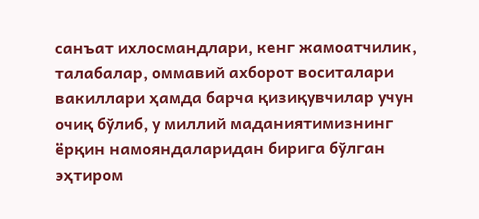санъат ихлосмандлари, кенг жамоатчилик, талабалар, оммавий ахборот воситалари вакиллари ҳамда барча қизиқувчилар учун очиқ бўлиб, у миллий маданиятимизнинг ёрқин намояндаларидан бирига бўлган эҳтиром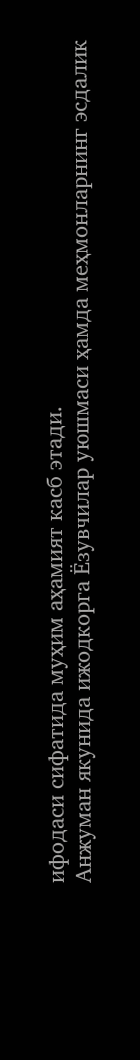ифодаси сифатида муҳим аҳамият касб этади.
Анжуман якунида ижодкорга Ёзувчилар уюшмаси ҳамда меҳмонларнинг эсдалик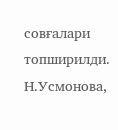совғалари топширилди.
Н.Усмонова,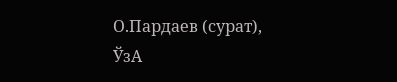О.Пардаев (сурат), ЎзА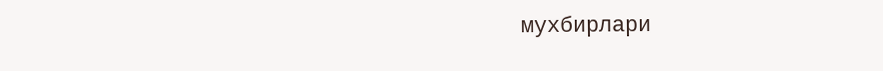мухбирлари